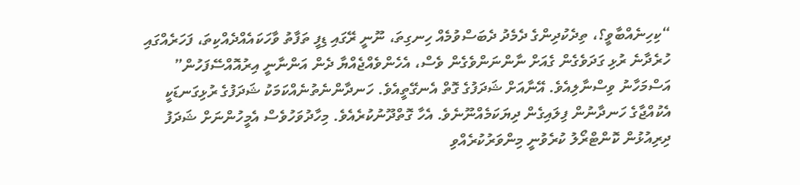“ކިހިނެއްބާވީ؟، ތިދެކުދިންގެ ދެމެދު ދެބަސްވުމެއް ހިނގިތަ، ނޫނީ ރޭގައި ޑިފީ ތަފާތު ވާހަކައެއްދެއްކިތަ، ފަހަރެއްގައި ހުރެދާނެ ރުޅި ގަދަވެގެން ގެއަށް ނާންނަންވެގެން ވެސް، އެހެންވެއްޖެއްޔާ ދެން އަންނާނީ އިރުއޮއްސޭފަހުން” އަސްމަހާނު ވިސްނާލިއެވެ. އޭނާއަށް ޝަދަފުގެ ގޮތް އެނގޭތީއެވެ. ހަނދާންނެތުނެއްކަމަކު ޝަދަފުގެ ރުޅިގަނޑަކީ އެކުއްޖާގެ ހަނދާނުން ފިލައިގެން ދިޔަކަމެއްނޫނެވެ. އެހާ ގޮތްދޫނުކުރެއެވެ. މިހާދުވަހުވެސް އެމީހުންނަށް ޝަދަފު ދިރިއުޅުން ކޮންޓްރޯލު ކުރެވުނީ މިންވަރުކުރެއްވި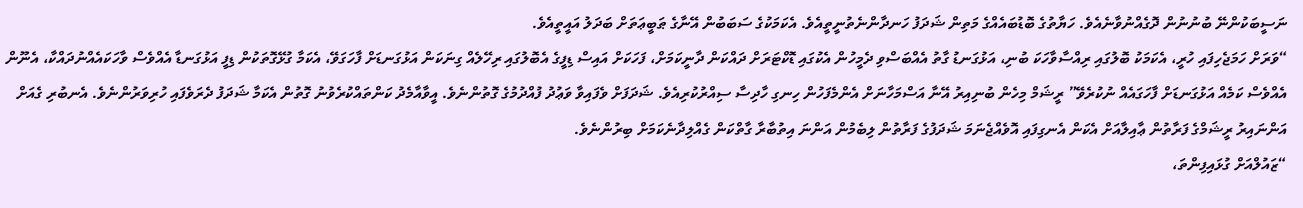ނަސީބަކުންނޭ ބުނުނުން ދޮގެއްނުވާނެއެވެ. ހަޔާތުގެ ބޮޑުބައެއްގެ މަތިން ޝަދަފު ހަނދާންނެތުނީތީއެވެ. އެކަމަކުގެ ސަބަބުން އޭނާގެ ޠަބީޢަތަށް ބަދަލު އައީތީއެވެ.
“ވަރަށް ހަމަޖެހިފައި ހުރީ، އެކަމަކު ބޮލުގައި ރިއްސާވާހަކަ ބުނި، އަޅުގަނޑު ގާތު އެއްބަސްވި ދެމީހުން އެކުގައި ޑޮކްޓަރަށް ދައްކަން ދާނީކަމަށް، ފަހަކަށް އައިސް ޑިފީގެ އެބޮލުގައި ރިހޭލެއް ގިނަކަން އަޅުގަނޑަށް ފާހަގަވޭ، އެކަމާ ގުޅޭގޮތަކުން ޑިފީ އަޅުގަނޑާ އެއްވެސް ވާހަކައެއްނުދައްކާ، އެނޫން އެއްވެސް ކަމެއް އަޅުގަނޑަށް ފާހަގައެއް ނުކުރެވޭ” ރީޝަމް މިހެން ބުނިއިރު އޭނާ އަސްމަހާނަށް އެންމެފަހުން ހިނގި ހާދިސާ ސިއްރުކުރިއެވެ. ޝަދަފަށް ވެފައިވާ ވަޢުދު ފުއްދުމުގެ ގޮތުންނެވެ. އީވާއާމެދު ކަންތައްކުރެވުނު ގޮތުން އެކަމާ ޝަދަފު ދެރަވެފައި ހުރިވަރުންނެވެ. އެނބުރި ގެއަށް އަންނައިރު ރީޝަމްގެ ފަރާތުން ޢާއިލާއަށް އެކަން އެނގިފައި އޮވެއްޖެނަމަ ޝަދަފުގެ ފަރާތުން ލިބެމުން އަންނަ އިތުބާރާ ގާތްކަން ގެއްލިދާނެކަމަށް ބިރުންނެވެ.
“ޒައުލްއަށް ގުޅައިފިންތަ،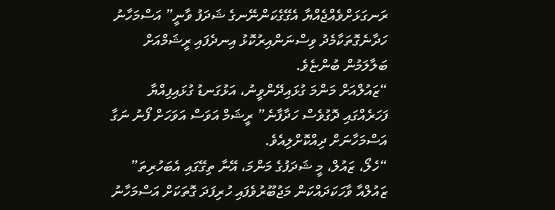ރަނގަޅަށްވެއްޖެއްޔާ އެގޭގެކަންނޭނގެ ޝަދަފު ވާނީ” އަސްމަހާނު ހަދާނެގޮތަކާމެދު ވިސްނަންއިރުކޮޅު އިނދެފައި ރީޝަމްއަށް ބަލާލަމުން ބުންޏެވެ.
“ޒައުލްއަށް މަންމަ ގުޅައިދޭންވީނު، އަޅުގަނޑު ގުޅައިފިއްޔާ ފަހަރެއްގައި ދޮގުވެސް ހަދާފާނެ” ރީޝަމް އަވަސް އަވަހަށް ފޯނު ނަގާ އަސްމަހާނަށް ދިއްކޮށްލިއެވެ.
“ހެލޯ، ޒައުލް، މީ ޝަދަފުގެ މަންމަ، އޭނާ ތިގޭގައި އެބަހުރިތަ” ޒައުލްއާ ވާހަކަދައްކަން މަޖުބޫރުވެފައި ހުރިފަދަ ގޮތަކަށް އަސްމަހާނު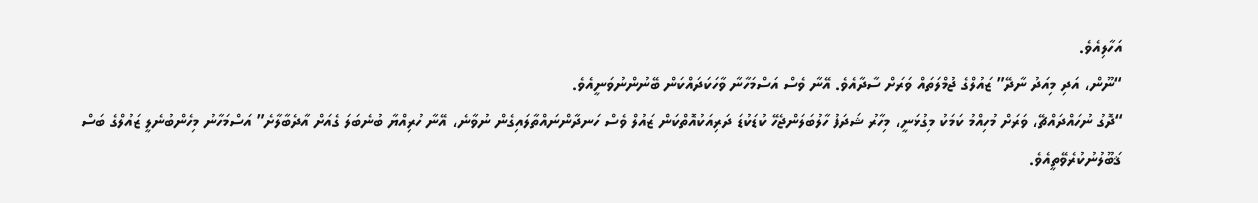އަހާލިއެވެ.
“ނޫން، އަދި މިއަދު ނާދޭ” ޒައުލްގެ ޖުމްލަތައް ވަރަށް ސާދާއެވެ. އޭނާ ވެސް އަސްމަހާނާ ވާހަކަދައްކަން ބޭނުންނުވަނީއެވެ.
“ދޮގު ނުހައްދައްޗޭ، ވަރަށް މުހިއްމު ކަމަކު މިގުޅަނީ، މިހާރު ޝަދަފު ހާލުބަލަންޖެހޭ ކުޑަކުޑަ ދަރިއަކުއޮތްކަން ޒައުލް ވެސް ހަނދާންނައްތާލައިގެން ނުވާނެ، އޭނާ ހުރިއްޔާ ބުނެބަލަ ގެއަށް އާދެބާލާށެ” އަސްމަހާނު މިހެންބުނެލީ ޒައުލްގެ ބަސް ޤަބޫލުނުކުރެވޭތީއެވެ.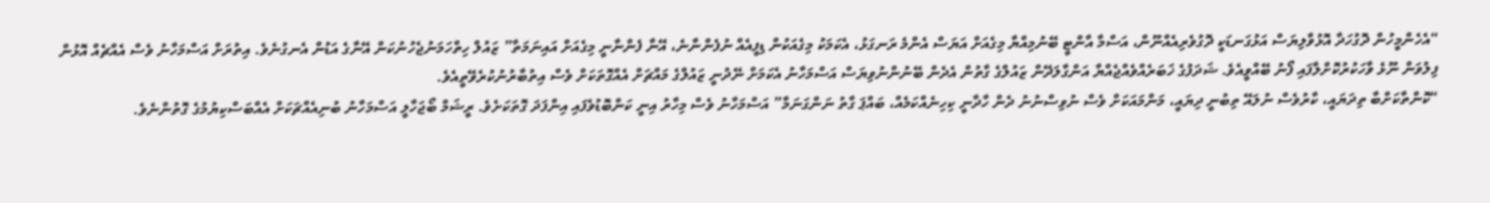“އެހެންމީހުން ދޮގުހަދާ އޮޅުވާލިޔަސް އަޅުގަނޑަކީ ދޮގުވެރިއެއްނޫން، އަސްމާ އާންޓީ ބޭނުމިއްޔާ މިގެއަށް އަޔަސް އެންމެ ރަނގަޅު، އެކަމަކު މިގެއަކުން ޑިފީއެއް ނުފެންނާނެ، އޭނާ ފެންނާނީ މިގެއަށް އައިނަމަތާ” ޒައުލް ހިތްހަމަނުޖެހުނުކަން އޭނާގެ އަޑުން އެނގުނެވެ. އިތުރަށް އަސްމަހާނު ވެސް އެއްޗެއް އޮޅުން ފިލުވަން ނޫޅެ ވާހަކުރުކޮށްލާފައި ފޯނު ބޭއްވީއެވެ. ޝަދަފުގެ ޚަބަރެއްވެއްޖެއްޔާ އަންގާލަދޭން ޒައުލްގެ ގާތުން އެދެން ބޭނުންނުވިޔަސް އަސްމަހާނު އެކަމަށް ނޭދުނީ ޒައުލްގެ މައްޗަށް އެއްގޮތަކަށް ވެސް އިތުބާރުނުކުރެވޭތީއެވެ.
“ކޮންތާކަށްބާ ތިދަޔައީ، ކާރުވެސް ނުލައޭ ތިބުނީ ދިޔައީ، މަންމައަކަށް ވެސް ނުވިސްނުނު ދެން ހާދާނީ ކިހިނެއްކަމެއް، ބައްޕަ ގާތު ނަންގަނަމާ” އަސްމަހާނު ވެސް މިހާރު އިނީ ކަންބޮޑުވެފައި އިންފަދަ ގޮތަކަށެވެ. ރީޝަމް ބޯޖަހާލީ އަސްމަހާނު ބުނިއެއްޗަކަށް އެއްބަސްކިޔުމުގެ ގޮތުންނެވެ.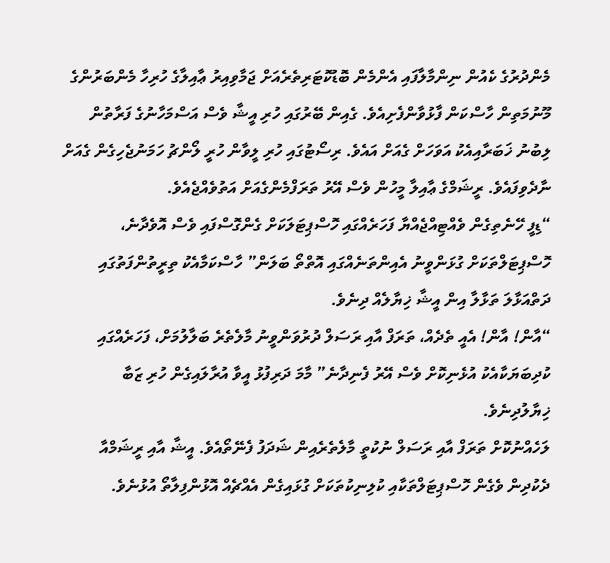މެންދުރުގެ ކެއުން ނިންމާލާފައި އެންމެން ބޮޑުކޮޓަރިތެރެއަށް ޖަމާވިއިރު ޢާއިލާގެ ހުރިހާ މެންބަރުންގެ މޫނުމަތިން ހާސްކަން ފާޅުވާންފެށިއެވެ. ގެއިން ބޭރުގައި ހުރި އީޝާ ވެސް އަސްމަހާނުގެ ފަރާތުން ލިބުނު ޚަބަރާއިއެކު އަވަހަށް ގެއަށް އައެވެ. ރިސޯޓުގައި ހުރި ލީވާން ހުރީ ލޯންޗު ހަމަނުޖެހިގެން ގެއަށް ނާދެވިފައެވެ. ރީޝަމްގެ ޢާއިލާ މީހުން ވެސް އޭރު ތަރަފްމެންގެއަށް އަތުވެއްޖެއެވެ.
“ޑިފީ ހޭނެތިގެން ވެއްޓިއްޖެއްޔާ ފަހަރެއްގައި ހޮސްޕިޓަލަކަށް ގެންގޮސްފައި ވެސް އޮވެދާނެ، ހޮސްޕިޓަލްތަކަށް ގުޅަންވީނު އެއިންތަނެއްގައި އޮތްތޯ ބަލަން” ހާސްކަމާއެކު ތިރީތުންފަތުގައި ދަތްއަޅާލަ ތަޅާލާ އިން އީޝާ ޚިޔާލެއް ދިނެވެ.
“އާން! އާން! އެއީ ތެދެއް، ތަރަފް އާއި ރަސަލް ދުރުވަންވީނު މާލެތެރެ ބަލާލުމަށް، ފަހަރެއްގައި ކުދިބަޔަކާއެކު އުޅެނިކޮށް ވެސް އޭރު ފެނިދާނެ” މާމަ ދަރިފުޅު އީވާ އުރާލައިގެން ހުރި ޒަބާ ޚިޔާލުދިނެވެ.
ލަހެއްނުކޮށް ތަރަފް އާއި ރަސަލް ނުކުތީ މާލެތެރެއިން ޝަދަފު ފެނޭތޯއެވެ. އީޝާ އާއި ރީޝަމްއާ ދެކުދިން ވެގެން ހޮސްޕިޓަލްތަކާއި ކުލިނިކުތަކަށް ގުޅައިގެން އެއްޗެއް އޮޅުންފިލާތޯ އުޅުނެވެ.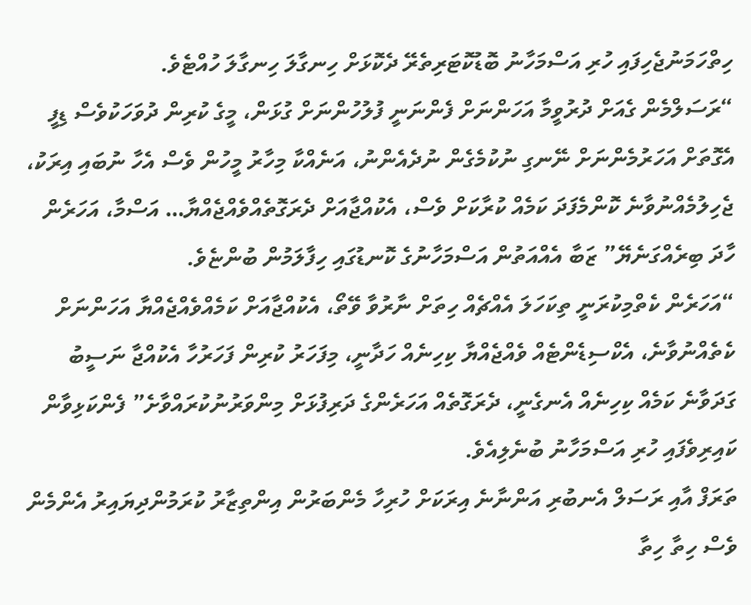ހިތްހަމަނުޖެހިފައި ހުރި އަސްމަހާނު ބޮޑުކޮޓަރިތެރޭ ދެކޮޅަށް ހިނގާލަ ހިނގާލަ ހުއްޓެވެ.
“ރަސަލްމެން ގެއަށް ދުރުވީމާ އަހަންނަށް ފެންނަނީ ފުލުހުންނަށް ގުޅަން، މީގެ ކުރިން ދުވަހަކުވެސް ޑިފީ އެގޮތަށް އަހަރުމެންނަށް ނޭނގި ނުކުމެގެން ނުދެއެންނު، އަނެއްކާ މިހާރު މީހުން ވެސް އެހާ ނުބައި އިރަކު، ޖެހިލުމެއްނުވާނެ ކޮންމެފަދަ ކަމެއް ކުރާކަށް ވެސް، އެކުއްޖާއަށް ދެރަގޮތެއްވެއްޖެއްޔާ… އަސްމާ، އަހަރެން ހާދަ ބިރެއްގަނެޔޭ” ޒަބާ އެއްއަތުން އަސްމަހާނުގެ ކޮނޑުގައި ހިފާލަމުން ބުންޏެވެ.
“އަހަރެން ކެތްމިކުރަނީ ތިކަހަލަ އެއްޗެއް ހިތަށް ނާރުވާ ވޭތޯ، އެކުއްޖާއަށް ކަމެއްވެއްޖެއްޔާ އަހަންނަށް ކެތެއްނުވާނެ، އެކްސިޑެންޓެއް ވެއްޖެއްޔާ ކިހިނެއް ހަދާނީ، މިފަހަރު ކުރިން ފަހަރުހާ އެކުއްޖާ ނަސީބު ގަދަވާނެ ކަމެއް ކިހިނެއް އެނގެނީ، ދެރަގޮތެއް އަހަރެންގެ ދަރިފުޅަށް މިންވަރުނުކުރައްވާށެ” ފެންކަޅިވާން ކައިރިވެފައި ހުރި އަސްމަހާނު ބުނެލިއެވެ.
ތަރަފް އާއި ރަސަލް އެނބުރި އަންނާނެ އިރަކަށް ހުރިހާ މެންބަރުން އިންތިޒާރު ކުރަމުންދިޔައިރު އެންމެން ވެސް ހިތާ ހިތާ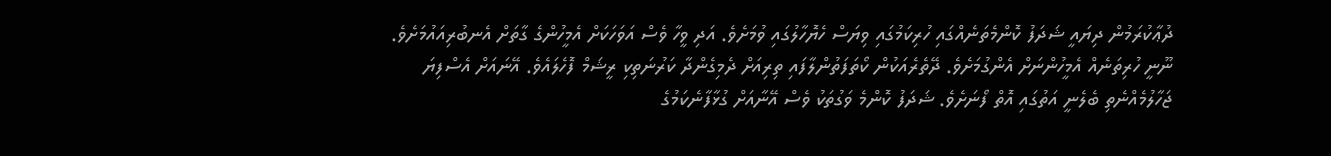ދުޢާކުރަމުން ދިޔައީ ޝަދަފު ކޮންމެތަނެއްގައި ހުރިކަމުގައި ވިޔަސް ހެޔޮހާލުގައި ވުމަށެވެ. އަދި ވީހާ ވެސް އަވަހަކަށް އެމީހުންގެ ގާތަށް އެނބުރިއައުމަށެވެ. ނޫނީ ހުރިތަނެއް އެމީހުންނަށް އެންގުމަށެވެ. ދޭތެރެއަކުން ކޯތަފަތުންލާފައި ތިރިއަށް ދެމިގެންދާ ކަރުނަތިކި ރީޝަމް ފޮހެލައެވެ. އޭނައަށް އެސްފިޔަ ޖަހާލުމެއްނެތި ބެލެނީ އަތުގައި އޮތް ފޯނަށެވެ. ޝަދަފު ކޮންމެ ވަގުތަކު ވެސް އޭނާއަށް ގުޅާފާނެކަމުގެ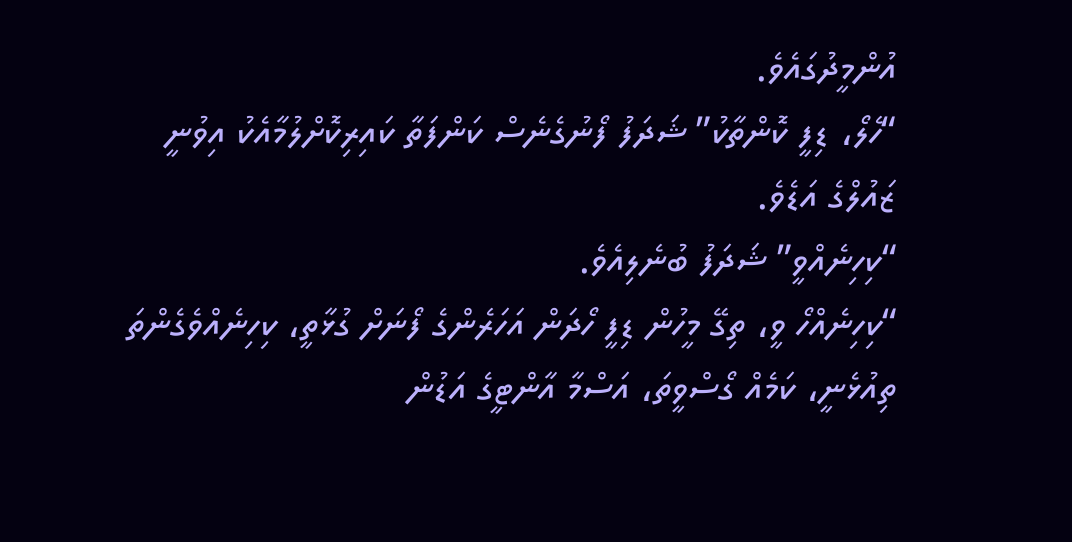އުންމީދުގައެވެ.
“ހެލޯ، ޑިފީ ކޮންތާކު” ޝަދަފު ފޯނުގެނެސް ކަންފަތާ ކައިރިކޮށްލުމާއެކު އިވުނީ ޒައުލްގެ އަޑެވެ.
“ކިހިނެއްވީ” ޝަދަފު ބުނެލިއެވެ.
“ކިހިނެއްހޯ ވީ، ތިގޭ މީހުން ޑިފީ ހޯދަން އަހަރެންގެ ފޯނަށް ގުޅާތީ، ކިހިނެއްވެގެންތަ ތިއުޅެނީ، ކަމެއް ގޯސްވީތަ، އަސްމާ އާންޓީގެ އަޑުން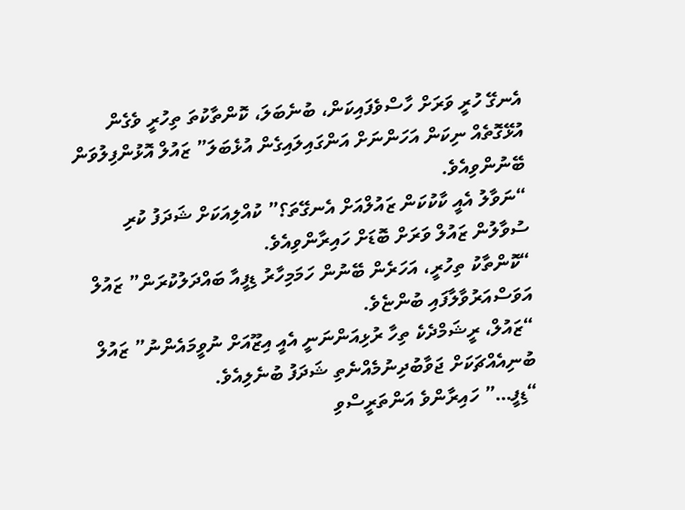އެނގޭ ހުރީ ވަރަށް ހާސްވެފައިކަން، ބުނެބަލަ، ކޮންތާކުތަ ތިހުރީ ވެގެން އުޅޭގޮތެއް ނިކަން އަހަންނަށް އަންގައިލައިގެން އުޅެބަލަ” ޒައުލް އޮޅުންފިލުވަން ބޭނުންވިއެވެ.
“ނަވާލު އެއީ ކާކުކަން ޒައުލްއަށް އެނގޭތަ؟” ކުއްލިއަކަށް ޝަދަފު ކުރި ސުވާލުން ޒައުލް ވަރަށް ބޮޑަށް ހައިރާންވިއެވެ.
“ކޮންތާކު ތިހުރީ، އަހަރެން ބޭނުން ހަމަމިހާރު ޑިފީއާ ބައްދަލުކުރަން” ޒައުލް އަވަސްއަރުވާލާފައި ބުންޏެވެ.
“ޒައުލް، ރީޝަމްދެކެ ތިހާ ރުޅިއަންނަނީ އެއީ އިޒޫއަށް ނުވީމައެންނު” ޒައުލް ބުނިއެއްޗަކަށް ޖަވާބުދިނުމެއްނެތި ޝަދަފު ބުނެލިއެވެ.
“ޑިފީ…” ހައިރާންވެ އަންތަރީސްވި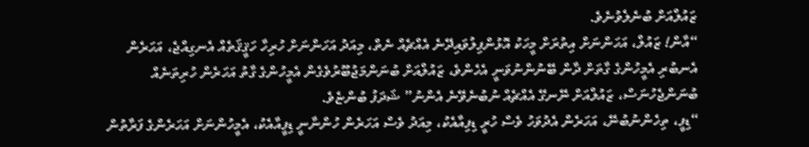ޒައުލްއަށް ބުނެލެވުނެވެ.
“އާން! ޒައުލް، އަހަންނަށް އިތުރަށް މީހަކު އޮޅުންފިލުވައިދޭނެ އެއްޗެއް ނެތް، މިއަދު އަހަންނަށް ހުރިހާ ހަޤީޤަތެއް އެނގިއްޖެ، އަހަރެން އެނބުރި އެމީހުންގެ ގާތަށް ދާން ބޭނުންނުވަނީ އެހެންވެ، ޒައުލްއަށް ބުނަންމަޖުބޫރުވެގެން އެމީހުންގެ ގާތު އަހަރެން ހުރިތަނެއް ބުނަންޖެހުނަސް، ޒައުލްއަށް ނޭނގޭ އެއްޗެއް ނުބުނެވޭނެ އެންނު” ޝަދަފު ބުންޏެވެ.
“ޑިފީ، ތިހެންނުބުނޭ، އަހަރެން އެދުވަހު ވެސް ހުރީ ޑިފިއާއެކު، މިއަދު ވެސް އަހަރެން ހުންނާނީ ޑިފީއާއެކު، އެމީހުންނަށް އަހަރެންގެ ފަރާތުން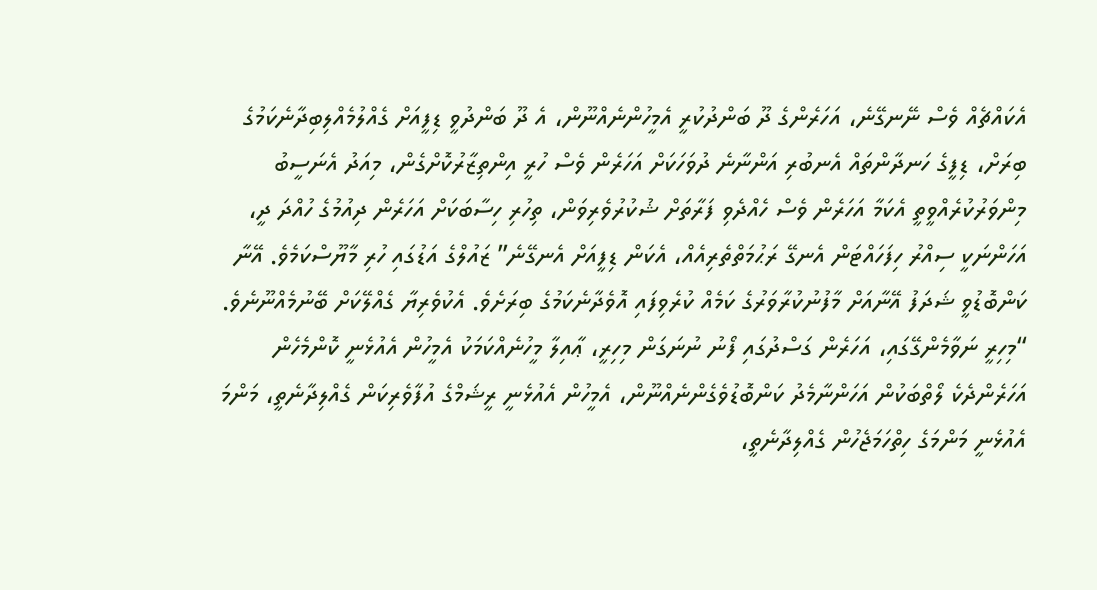އެކައްޗެއް ވެސް ނޭނގޭނެ، އަހަރެންގެ ދޫ ބަންދުކުރީ އެމީހުންނެއްނޫން، އެ ދޫ ބަންދުވީ ޑިފީއަށް ގެއްލުމެއްލިބިދާނެކަމުގެ ބިރަށް، ޑިފީގެ ހަނދާންތައް އެނބުރި އަންނާނެ ދުވަހަކަށް އަހަރެން ވެސް ހުރީ އިންތިޒާރުކޮށްގެން، މިއަދު އެނަސީބު މިންވަރުކުރެއްވީތީ އެކަމާ އަހަރެން ވެސް ހެއްދެވި ފަރާތަށް ޝުކުރުވެރިވަން، ތިހުރި ހިސާބަކަށް އަހަރެން ދިއުމުގެ ހުއްދަ ދީ، އަހަންނަކީ ސިއްރު ހިފަހައްޓަން އެނގޭ ރަޙުމަތްތެރިއެއް، އެކަން ޑިފީއަށް އެނގޭނެ” ޒައުލްގެ އަޑުގައި ހުރި މާޔޫސްކަމެވެ. އޭނާ ކަންބޮޑުވީ ޝަދަފު އޭނާއަށް މާފުނުކުރާވަރުގެ ކަމެއް ކުރެވިފައި އޮވެދާނެކަމުގެ ބިރަށެވެ. އެކުވެރިޔާ ގެއްލޭކަށް ބޭނުމެއްނޫނެވެ.
“މިހިރީ ނަވާމެންގޭގައި، އަހަރެން ގަސްދުގައި ފޯނު ނުނަގަން މިހިރީ، ޢާއިލާ މީހުނެއްކަމަކު އެމީހުން އެއުޅެނީ ކޮންމެހެން އަހަރެންދެކެ ލޯތްބަކުން އަހަންނާމެދު ކަންބޮޑުވެގެންނެއްނޫން، އެމީހުން އެއުޅެނީ ރީޝަމްގެ އުފާވެރިކަން ގެއްލިދާނެތީ، މަންމަ އެއުޅެނީ މަންމަގެ ހިތްހަމަޖެހުން ގެއްލިދާނެތީ،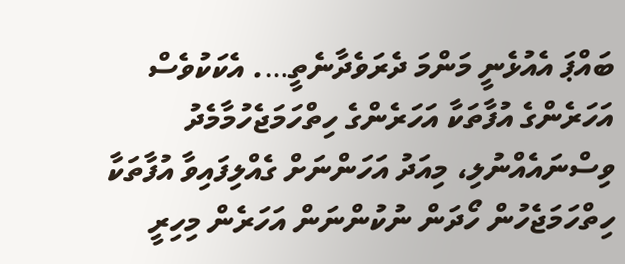ބައްޕަ އެއުޅެނީ މަންމަ ދެރަވެދާނެތީ…. އެކަކުވެސް އަހަރެންގެ އުފާތަކާ އަހަރެންގެ ހިތްހަމަޖެހުމާމެދު ވިސްނައެއްނުލި، މިއަދު އަހަންނަށް ގެއްލިފައިވާ އުފާތަކާ ހިތްހަމަޖެހުން ހޯދަން ނުކުންނަން އަހަރެން މިހިރީ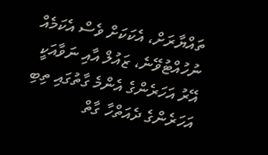ތައްޔާރަށް، އެކަކަށް ވެސް އެކަމެއް ނުހުއްޓުވޭނެ، ޒައުލް އާއި ނަވާއަކީ އޭރު އަހަރެންގެ އެންމެ ގާތުގައި ތިބި އަހަރެންގެ ދެއަތްހާ ގާތް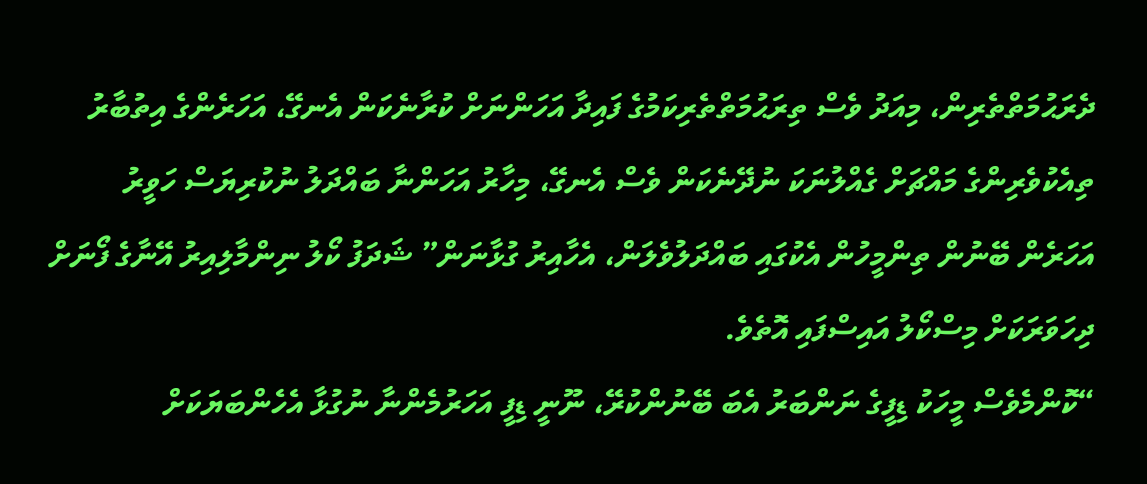ދެރަޙުމަތްތެރިން، މިއަދު ވެސް ތިރަޙުމަތްތެރިކަމުގެ ފައިދާ އަހަންނަށް ކުރާނެކަން އެނގޭ، އަހަރެންގެ އިތުބާރު ތިއެކުވެރިންގެ މައްޗަށް ގެއްލުނަކަ ނުދޭނެކަން ވެސް އެނގޭ، މިހާރު އަހަންނާ ބައްދަލު ނުކުރިޔަސް ހަވީރު އަހަރެން ބޭނުން ތިންމީހުން އެކުގައި ބައްދަލުވެލަން، އެހާއިރު ގުޅާނަން” ޝަދަފު ކޯލު ނިންމާލިއިރު އޭނާގެ ފޯނަށް ދިހަވަރަކަށް މިސްކޯލު އައިސްފައި އޮތެވެ.
“ކޮންމެވެސް މީހަކު ޑިފީގެ ނަންބަރު އެބަ ބޭނުންކުރޭ، ނޫނީ ޑިފީ އަހަރުމެންނާ ނުގުޅާ އެހެންބަޔަކަށް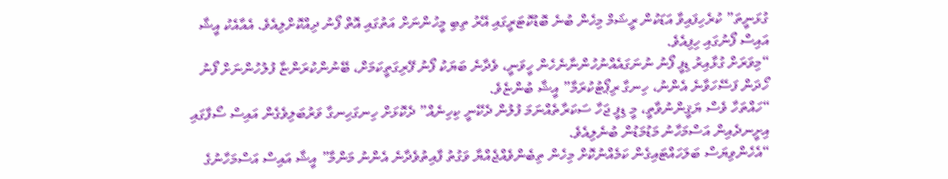ގުޅަނީތަ” ކުރެހިފައިވާ އަޑަކުން ރީޝަމް މިހެން ބުނެ ބޮޑުކޮޓަރީގައި އޭރު ތިބި މީހުންނަށް އަތުގައި އޮތް ފޯނު ދިއްކޮށްލިއެވެ. އެއާއެކު އީޝާ އައިސް ފޯނުގައި ހިފިއެވެ.
“މިވަރަށް ގުޅާއިރު ޑިފީ ފޯނު ނުނަގައެއްނުހުންނާނެހެން ހީވަނީ، ވެދާނެ ބަޔަކު ފޯނު ފޭރިގަތީކަމަށް، ބޭނުންކުރަންޏާ ފުލުހުންނަށް ފޯނު ހޯދަން ފަސޭހަވާނެ އެންނު، ހިނގާ ރިޕޯޓުކުރަމާ” އީޝާ ބުންޏެވެ.
“ހައްތަހާ ވެސް ޔަޤީންނުވާތީ، މީ ޑިފީ ޖަހާ ސަކަރާތެއްނަމަ ފުލުން ދެކޭނީ ކިހިނެއް” ދެކޮޅަށް ހިނގަހިނގާ ވަރުބަލިވެގެން އައިސް ސޯފާގައި އިށީނދެއިން އަސްމަހާނު މަޑުމަޑުން ބުނެލިއެވެ.
“އެހެންވިޔަސް ބަލަހައްޓައިގެން ކަމެއްނުކޮށް މިހެން ތިބެންވެއްޖެއްޔާ ވަގުތު ފާއިތުވެދާނެ އެންނު މަންމާ” އީޝާ އައިސް އަސްމަހާނުގެ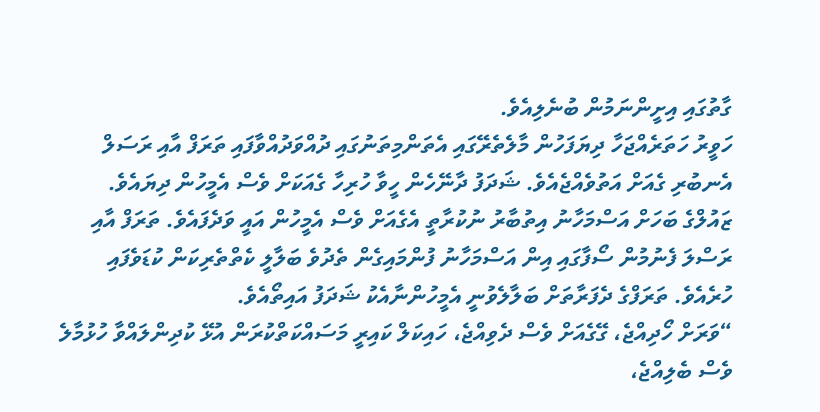ގާތުގައި އިށީންނަމުން ބުނެލިއެވެ.
ހަވީރު ހަތަރެއްޖަހާ ދިޔަފަހުން މާލެތެރޭގައި އެތަންމިތަނުގައި ދުއްވަދުއްވާފައި ތަރަފް އާއި ރަސަލް އެނބުރި ގެއަށް އަތުވެއްޖެއެވެ. ޝަދަފު ދާނޭހެން ހީވާ ހުރިހާ ގެއަކަށް ވެސް އެމީހުން ދިޔައެވެ. ޒައުލްގެ ބަހަށް އަސްމަހާނު އިތުބާރު ނުކުރާތީ އެގެއަށް ވެސް އެމީހުން އައީ ވަދެފައެވެ. ތަރަފް އާއި ރަސްލަ ފެނުމުން ސޯފާގައި އިން އަސްމަހާނު ފުންމައިގެން ތެދުވެ ބަލާލީ ކެތްތެރިކަން ކުޑަވެފައި ހުރެއެވެ. ތަރަފްގެ ދެފަރާތަށް ބަލާލެވުނީ އެމީހުންނާއެކު ޝަދަފު އައިތޯއެވެ.
“ވަރަށް ހޯދިއްޖެ، ގޭގެއަށް ވެސް ދެވިއްޖެ، ހައިކަލް ކައިރީ މަސައްކަތްކުރަން އުޅޭ ކުދިންލައްވާ ހުޅުމާލެ ވެސް ބެލިއްޖެ،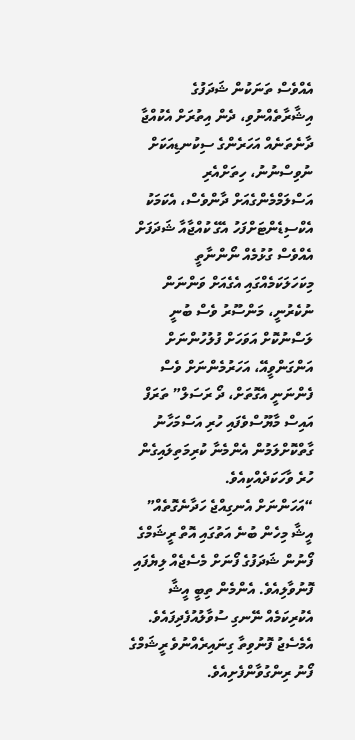އެއްވެސް ތަނަކުން ޝަދަފުގެ އިޝާރާތެއްނުވި، ދެން އިތުރަށް އެކުއްޖާ ދާނެތަނެއް އަހަރެންގެ ސިކުނޑިއަކަށް ނުވިސްނުނު، ހިތަށްއެރި އަސްލަމްމެންގެއަށް ދާންވެސް، އެކަމަކު އެކްސިޑެންޓަށްފަހު އެގޭ ކުއްޖާއާ ޝަދަފަށް އެއްވެސް ގުޅުމެއް ނޯންނާތީ މިކަހަލަކަމެއްގައި އެގެއަށް ވަންނަން ނުކެރުނީ، މަންސޫރު ވެސް ބުނީ ލަސްނުކޮށް އަވަހަށް ފުލުހުންނަށް އަންގަންވީއޭ، އަހަރުމެންނަށް ވެސް ފެންނަނީ އެގޮތަށް، ދޯ ރަސަލް” ތަރަފް އައިސް މާޔޫސްވެފައި ހުރި އަސްމަހާނު ގާތްކޮށްލަމުން އެންމެނާ ކުރިމަތިލައިގެން ހުރެ ވާހަކަދެއްކިއެވެ.
“އަހަންނަށް އެނގިއްޖެ ހަދާނެގޮތެއް” އީޝާ މިހެން ބުނެ އަތުގައި އޮތް ރީޝަމްގެ ފޯނުން ޝަދަފުގެ ފޯނަށް މެސެޖެއް ލިޔެފައި ފޮނުވާލިއެވެ. އެންމެން ތިބީ އީޝާ އެކުރިކަމެއް ނޭނގި ސުވާލުއުފެދިފައެވެ. އެމެސެޖު ފޮނުވިތާ ގިނައިރެއްނުވެ ރީޝަމްގެ ފޯނު ރިންގުވާންފެށިއެވެ.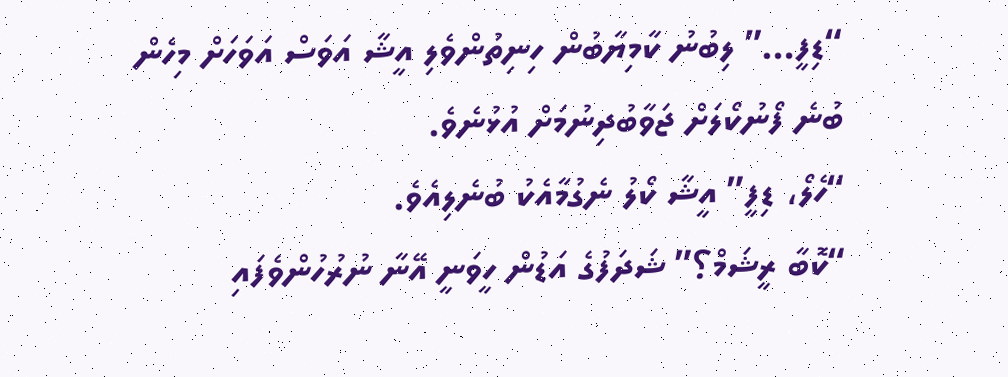“ޑިފީ…” ލިބުނު ކާމިޔާބުން ހިނިތުންވެލި އީޝާ އަވަސް އަވަހަށް މިހެން ބުނެ ފޯނުކޯލަށް ޖަވާބުދިނުމަށް އުޅުނެވެ.
“ހެލޯ، ޑިފީ” އީޝާ ކޯލު ނެގުމާއެކު ބުނެލިއެވެ.
“ކޮބާ ރީޝަމް؟” ޝަދަފުގެ އަޑުން ހީވަނީ އޭނާ ނުރުހުންވެފައި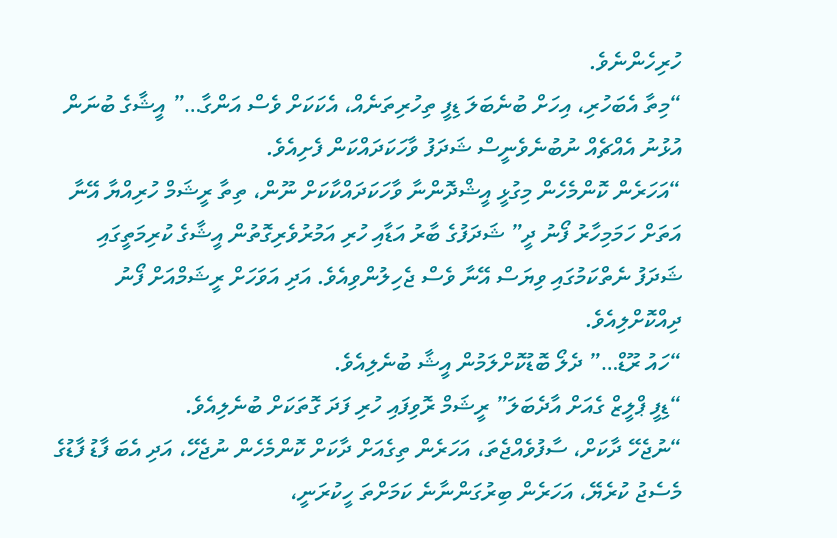ހުރިހެންނެވެ.
“މިތާ އެބަހުރި، އިހަށް ބުނެބަލަ ޑިފީ ތިހުރިތަނެއް، އެކަކަށް ވެސް އަންގާ…” އީޝާގެ ބުނަން އުޅުނު އެއްޗެއް ނުބުނެވެނީސް ޝަދަފު ވާހަކަދައްކަން ފެށިއެވެ.
“އަހަރެން ކޮންމެހެން މިގުޅީ އީޝްދޮންނާ ވާހަކަދައްކާކަށް ނޫން، ތިތާ ރީޝަމް ހުރިއްޔާ އޭނާ އަތަށް ހަމަމިހާރު ފޯނު ދީ” ޝަދަފުގެ ބާރު އަޑާއި ހުރި އަމުރުވެރިގޮތުން އީޝާގެ ކުރިމަތީގައި ޝަދަފު ނެތްކަމުގައި ވިޔަސް އޭނާ ވެސް ޖެހިލުންވިއެވެ. އަދި އަވަހަށް ރީޝަމްއަށް ފޯނު ދިއްކޮށްލިއެވެ.
“ހައު ރޫޑް…” ދެލޯ ބޮޑުކޮށްލަމުން އީޝާ ބުނެލިއެވެ.
“ޑިފީ ޕްލީޒް ގެއަށް އާދެބަލަ” ރީޝަމް ރޮވިފައި ހުރި ފަދަ ގޮތަކަށް ބުނެލިއެވެ.
“ނުޖެހޭ ދާކަށް، ސާފުވެއްޖެތަ، އަހަރެން ތިގެއަށް ދާކަށް ކޮންމެހެން ނުޖެހޭ، އަދި އެބަ ފާޑު ފާޑުގެ މެސެޖު ކުރެޔޭ، އަހަރެން ބިރުގަންނާނެ ކަމަށްތަ ހީކުރަނީ،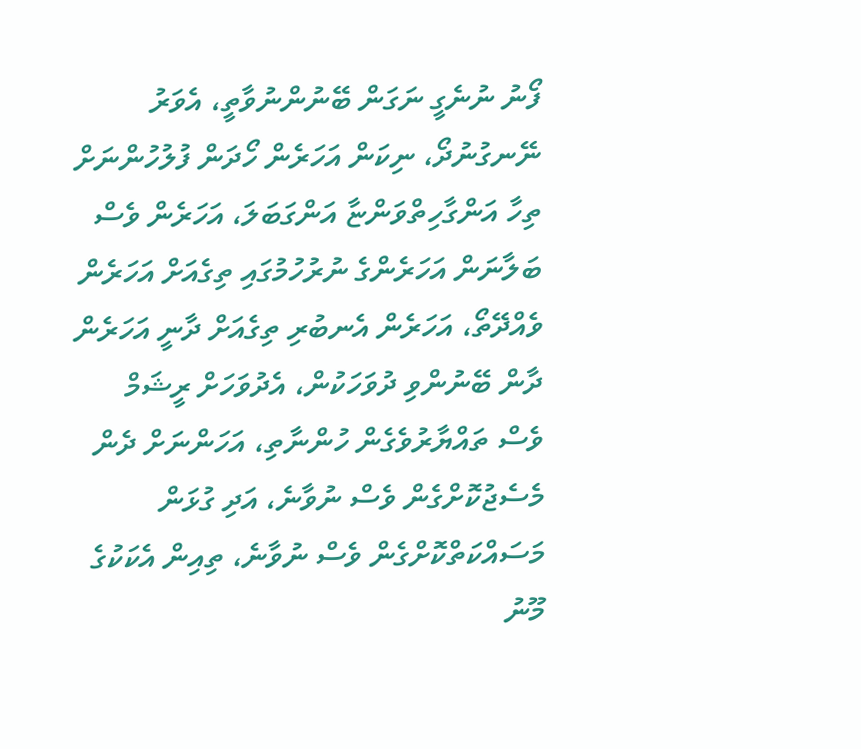ފޯނު ނުނެގީ ނަގަން ބޭނުންނުވާތީ، އެވަރު ނޭނގުނުދޯ، ނިކަން އަހަރެން ހޯދަން ފުލުހުންނަށް ތިހާ އަންގާހިތްވަންޏާ އަންގަބަލަ، އަހަރެން ވެސް ބަލާނަން އަހަރެންގެ ނުރުހުމުގައި ތިގެއަށް އަހަރެން ވެއްދޭތޯ، އަހަރެން އެނބުރި ތިގެއަށް ދާނީ އަހަރެން ދާން ބޭނުންވި ދުވަހަކުން، އެދުވަހަށް ރީޝަމް ވެސް ތައްޔާރުވެގެން ހުންނާތި، އަހަންނަށް ދެން މެސެޖުކޮށްގެން ވެސް ނުވާނެ، އަދި ގުޅަން މަސައްކަތްކޮށްގެން ވެސް ނުވާނެ، ތިއިން އެކަކުގެ މޫނު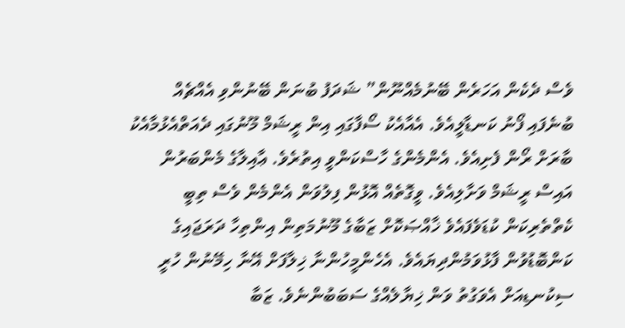ވެސް ދެކެން އަހަރެން ބޭނުމެއްނޫން” ޝަދަފު ބުނަން ބޭނުންވި އެއްޗެއް ބުނެފައި ފޯނު ކަނޑާލީއެވެ. އެއާއެކު ސޯފާގައި އިން ރީޝަމް މޫނުގައި ދެއަތްއެޅުމާއެކު ބާރަށް ރޯން ފެށިއެވެ. އެންމެންގެ ހާސްކަންވީ އިތުރެވެ. ޢާއިލާގެ މެންބަރުން އައިސް ރީޝަމް ވަށާލިއެވެ. ވީގޮތެއް އޮޅުން ފިލުވަން އެންމެން ވެސް ތިބީ ކެތްތެރިކަން ކުޑަވެފައެވެ ޚާއްޞަކޮށް ޒަބާގެ މޫނުމަތިން އިންތިހާ ދަރަޖައިގެ ކަންބޮޑުވުން ފާޅުވަމުންދިޔައެވެ. އެހެންމީހުންނާ ޚިލާފަށް އޭނާ ހިމޭނުން ހުރީ ސިކުނޑިއަށް އެވަގުތު ވަން ޚިޔާލެއްގެ ސަބަބުންނެވެ. ޒަބާ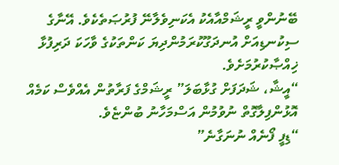ބޭނުންވީ ރީޝަމްއާއެކު އެކަނިވެލާނޭ ފުރުޞަތެކެވެ. އޭނާގެ ސިކުނޑިއަށް އުނދަގޫކުރަމުންދިޔަ ކަންތަކުގެ ވާހަކަ ދަރިފުޅާ ޚިއްޞާކުރުމަށެވެ.
“އީޝާ، ޝަދަފަށް ގުޅާބަލަ” ރީޝަމްގެ ފަރާތުން އެއްވެސް ކަމެއް އޮޅުންފިލާގޮތް ނުވުމުން އަސްމަހާނު ބުންޏެވެ.
“ޑިފީ ފޯނެއް ނުނަގާނެ”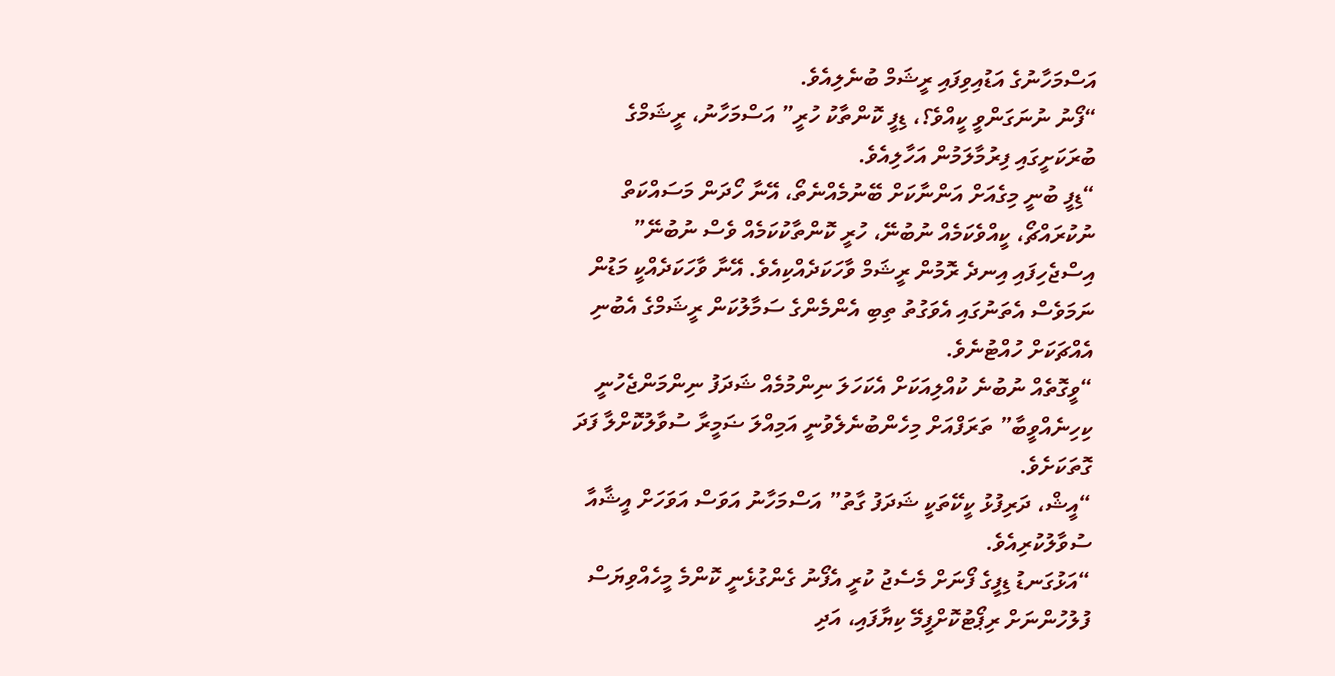އަސްމަހާނުގެ އަޑުއިވިފައި ރީޝަމް ބުނެލިއެވެ.
“ފޯނު ނުނަގަންވީ ކީއްވެ؟، ޑިފީ ކޮންތާކު ހުރީ” އަސްމަހާނު، ރީޝަމްގެ ބުރަކަށީގައި ފިރުމާލަމުން އަހާލިއެވެ.
“ޑިފީ ބުނީ މިގެއަށް އަންނާކަށް ބޭނުމެއްނެތޯ، އޭނާ ހޯދަން މަސައްކަތް ނުކުރައްޗޯ، ކީއްވެކަމެއް ނުބުނޭ، ހުރީ ކޮންތާކުކަމެއް ވެސް ނުބުނޭ” އިސްޖެހިފައި އިނދެ ރޮމުން ރީޝަމް ވާހަކަދެއްކިއެވެ. އޭނާ ވާހަކަދެއްކީ މަޑުން ނަމަވެސް އެތަނުގައި އެވަގުތު ތިބި އެންމެންގެ ސަމާލުކަން ރީޝަމްގެ އެބުނި އެއްޗަކަށް ހުއްޓުނެވެ.
“ވީގޮތެއް ނުބުނެ ކުއްލިއަކަށް އެކަހަލަ ނިންމުމެއް ޝަދަފު ނިންމަންޖެހުނީ ކިހިނެއްވީބާ” ތަރަފްއަށް މިހެންބުނެލެވުނީ އަމިއްލަ ޟަމީރާ ސުވާލުކޮށްލާ ފަދަ ގޮތަކަށެވެ.
“އީޝް، ދަރިފުޅު ކީކޭތަކީ ޝަދަފު ގާތު” އަސްމަހާނު އަވަސް އަވަހަށް އީޝާއާ ސުވާލުކުރިއެވެ.
“އަޅުގަނޑު ޑިފީގެ ފޯނަށް މެސެޖު ކުރީ އެފޯނު ގެންގުޅެނީ ކޮންމެ މީހެއްވިޔަސް ފުލުހުންނަށް ރިޕޯޓުކޮށްފީމޭ ކިޔާފައި، އަދި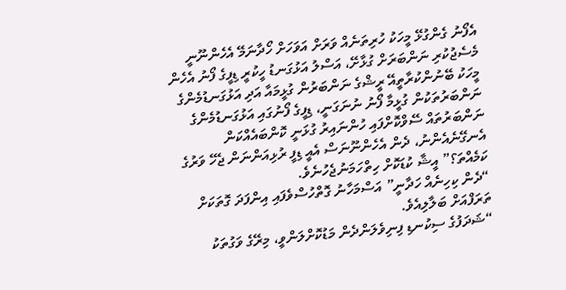އެފޯނު ގެންގުޅޭ މީހަކު ހުރިތަނެއް ވަރަށް އަވަހަށް ހޯދާނަމޭ އެހެންނޫނީ މެސެޖުކުރި ނަންބަރަށް ގުޅާށޭ، އަސްލު އަޅުގަނޑު ހީކުރީ ޑިފީގެ ފޯނު އެހެން މީހަކު ބޭނުންކުރާތީއޭ ރީޝްގެ ނަންބަރުން ގުޅީމައާ އަދި އަޅުގަނޑުމެންގެ ނަންބަރުތަކުން ގުޅީމާ ފޯނު ނުނަގަނީ، ޑިފީގެ ފޯނުގައި އަޅުގަނޑުމެންގެ ނަންބަރުތައް ސޭވްކޮށްފައި ހުންނައިރު ގުޅަނީ ކޮންބައެއްކަން އެނގޭނެއެންނު، ދެން އެހެންނޫނަސް އެއީ ޑިފީ ރުޅިއަންނަން ޖެހޭ ވަރުގެ ކަމެއްތަ؟” އީޝާ ކުޑަކޮށް ހިތްހަމަނުޖެހުނެވެ.
“ދެން ކިހިނެއް ހަދާނީ” އަސްމަހާނު ގޮތްހުސްވެފައި އިންފަދަ ގޮތަކަށް ތަރަފްއަށް ބަލާލިއެވެ.
“ޝަދަފުގެ ސިކުނޑި ފިނިވެލަންދެން މަޑުކޮށްލަންވީ، މިރޭގެ ވަގުތަކު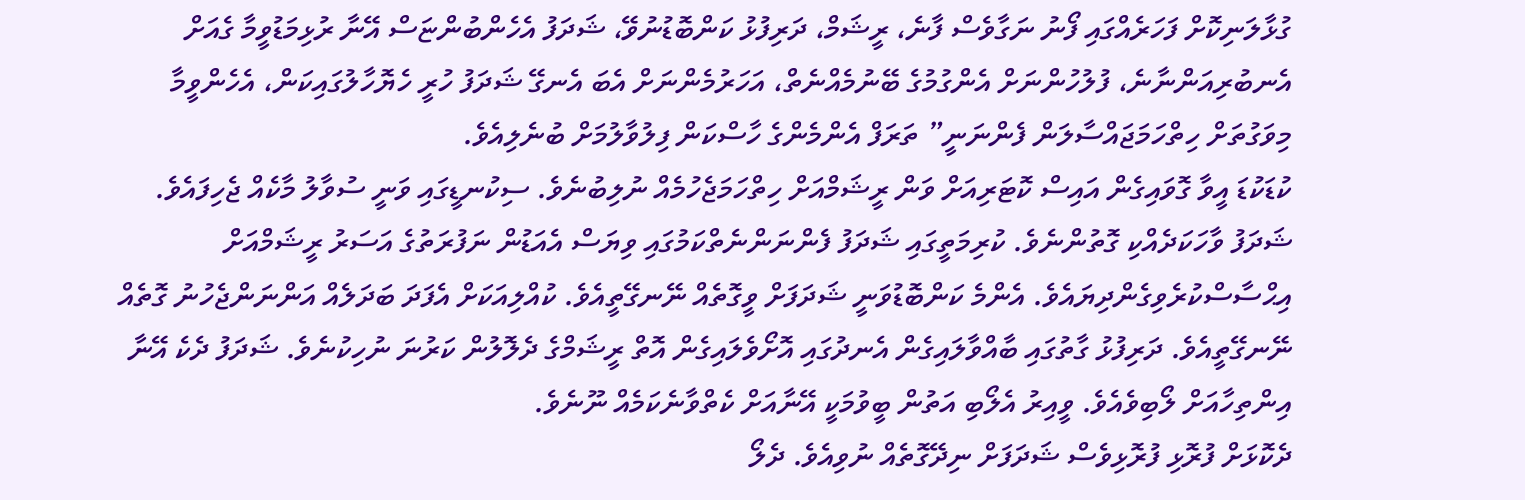ގުޅާލަނިކޮށް ފަހަރެއްގައި ފޯނު ނަގާވެސް ފާނެ، ރީޝަމް، ދަރިފުޅު ކަންބޮޑުނުވޭ، ޝަދަފު އެހެންބުންޏަސް އޭނާ ރުޅިމަޑުވީމާ ގެއަށް އެނބުރިއަންނާނެ، ފުލުހުންނަށް އެންގުމުގެ ބޭނުމެއްނެތް، އަހަރުމެންނަށް އެބަ އެނގޭ ޝަދަފު ހުރީ ހެޔޮހާލުގައިކަން، އެހެންވީމާ މިވަގުތަށް ހިތްހަމަޖައްސާލަން ފެންނަނީ” ތަރަފް އެންމެންގެ ހާސްކަން ފިލުވާލުމަށް ބުނެލިއެވެ.
ކުޑަކުޑަ އީވާ ގޮވައިގެން އައިސް ކޮޓަރިއަށް ވަން ރީޝަމްއަށް ހިތްހަމަޖެހުމެއް ނުލިބުނެވެ. ސިކުނޑީގައި ވަނީ ސުވާލު މާކެއް ޖެހިފައެވެ. ޝަދަފު ވާހަކަދެއްކި ގޮތުންނެވެ. ކުރިމަތީގައި ޝަދަފު ފެންނަންނެތްކަމުގައި ވިޔަސް އެއަޑުން ނަފުރަތުގެ އަސަރު ރީޝަމްއަށް އިޙްސާސްކުރެވިގެންދިޔައެވެ. އެންމެ ކަންބޮޑުވަނީ ޝަދަފަށް ވީގޮތެއް ނޭނގޭތީއެވެ. ކުއްލިއަކަށް އެފަދަ ބަދަލެއް އަންނަންޖެހުނު ގޮތެއް ނޭނގޭތީއެވެ. ދަރިފުޅު ގާތުގައި ބާއްވާލައިގެން އެނދުގައި އޮށޯވެލައިގެން އޮތް ރީޝަމްގެ ދެލޮލުން ކަރުނަ ނުހިކުނެވެ. ޝަދަފު ދެކެ އޭނާ އިންތިހާއަށް ލޯބިވެއެވެ. ވީއިރު އެލޯބި އަތުން ބީވުމަކީ އޭނާއަށް ކެތްވާނެކަމެއް ނޫނެވެ.
ދެކޮޅަށް ފުރޮޅި ފުރޮޅިވެސް ޝަދަފަށް ނިދޭގޮތެއް ނުވިއެވެ. ދެލޯ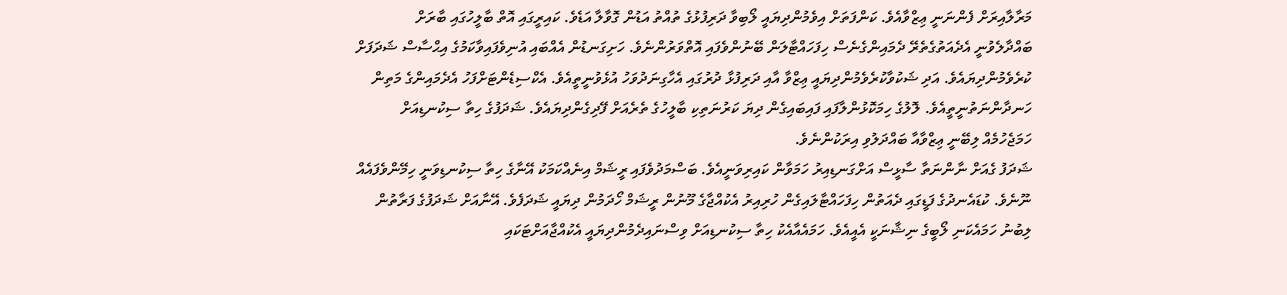މަރާލާއިރަށް ފެންނަނީ ޢިޒްވާއެވެ. ކަންފަތަށް އިވެމުންދިޔައީ ލޯބިވާ ދަރިފުޅުގެ ތުއްތު އަޑުން ގޮވާލާ އަޑެވެ. ކައިރީގައި އޮތް ބާލީހުގައި ބާރަށް ބައްދާލެވުނީ އެދެއަތުގެތެރޭ ދެމައިންގެނެސް ހިފަހައްޓާލަން ބޭނުންވެފައި އޮތްވަރުންނެވެ. ހަށިގަނޑުން އެއްބައި އުނިވެފައިވާކަމުގެ އިޙްސާސް ޝަދަފަށް ކުރެވެމުންދިޔައެވެ. އަދި ޝަކުވާކުރެވެމުންދިޔައީ ޢިޒްވާ އާއި ދަރިފުޅާ ދުރުގައި އެހާގިނަދުވަހު އުޅެވުނީތީއެވެ. އެކްސިޑެންޓަށްފަހު އެދެމައިންގެ މަތިން ހަނދާންނަތުނީތީއެވެ. ލޮލުގެ ހިމަކޮޅުންލާފައި ފައިބައިގެން ދިޔަ ކަރުނަތިކި ބާލީހުގެ ތެރެއަށް ފޭދިގެންދިޔައެވެ. ޝަދަފުގެ ހިތާ ސިކުނޑިއަށް ހަމަޖެހުމެއް ލިބޭނީ ޢިޒްވާއާ ބައްދަލުވި އިރަކުންނެވެ.
ޝަދަފު ގެއަށް ނާންނަތާ ސާޅީސް އަށްގަނޑިއިރު ހަމަވާން ކައިރިވަނީއެވެ. ބަސްމަދުވެފައި ރީޝަމް އިނެއްކަމަކު އޭނާގެ ހިތާ ސިކުނޑިވަނީ ހިމޭންވެފައެއް ނޫނެވެ. ކުޑައެނދުގެ ފަޑީގައި ދެއަތުން ހިފަހައްޓާލައިގެން ހުރިއިރު އެކުއްޖާގެ މޫނުން ރީޝަމް ހޯދަމުން ދިޔައީ ޝަދަފެވެ. އޭނާއަށް ޝަދަފުގެ ފަރާތުން ލިބުނު ހަމައެކަނި ލޯބީގެ ނިޝާނަކީ އެއީއެވެ. ހަމައެއާއެކު ހިތާ ސިކުނޑިއަށް ވިސްނައިދެމުންދިޔައީ އެކުއްޖާއަށްޓަކައި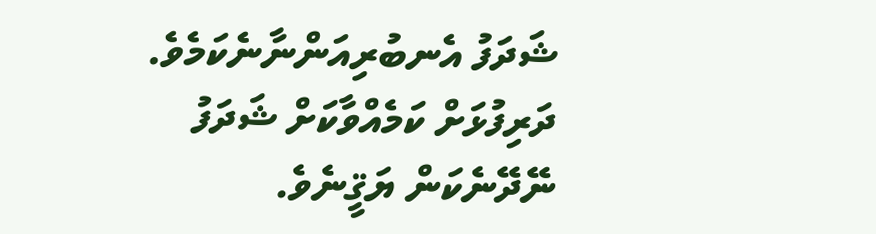ޝަދަފު އެނބުރިއަންނާނެކަމެވެ. ދަރިފުޅަށް ކަމެއްވާކަށް ޝަދަފު ނޭދޭނެކަން ޔަޤީނެވެ.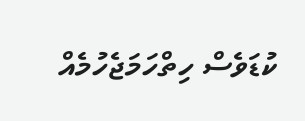ކުޑަވެސް ހިތްހަމަޖެހުމެއް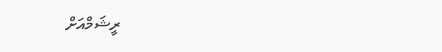ރީޝަމްއަށް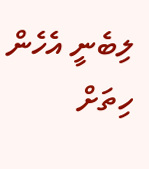ލިބެނީ އެހެން ހިތަށް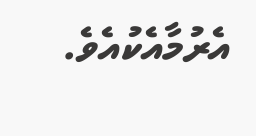އެރުމާއެކުއެވެ.